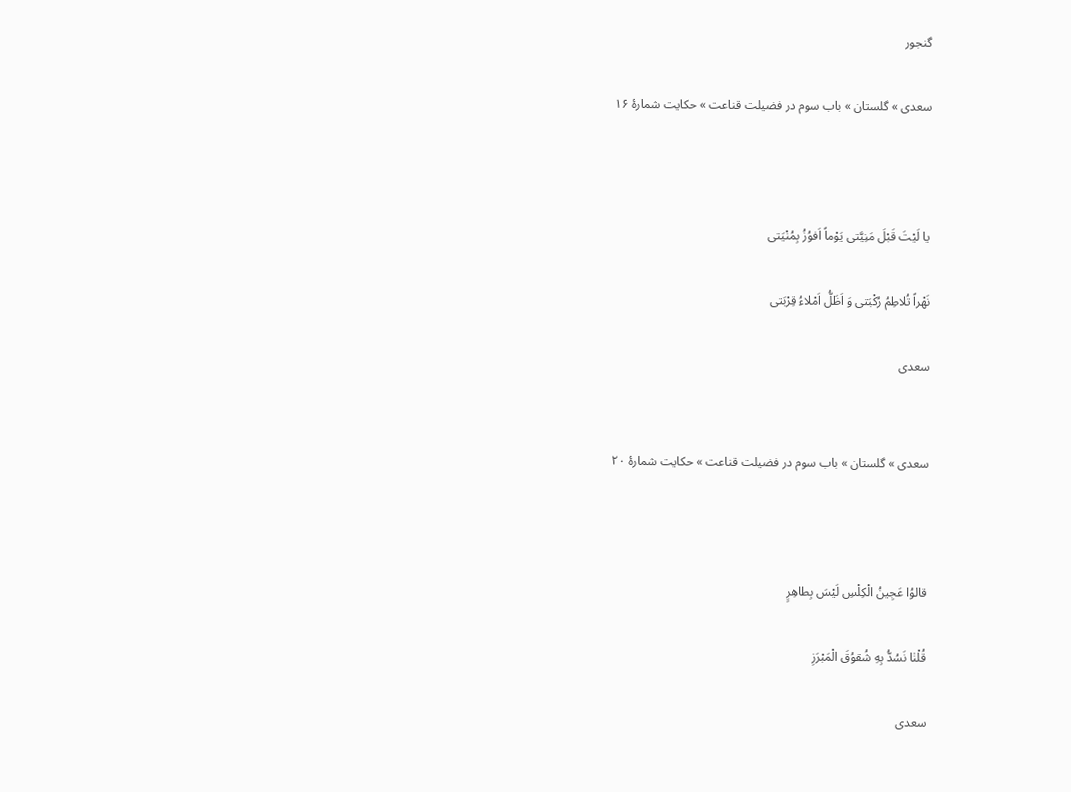گنجور

سعدی » گلستان » باب سوم در فضیلت قناعت » حکایت شمارهٔ ۱۶



یا لَیْتَ قَبْلَ مَنِیَّتی یَوْماً اَفوُزُ بِمُنْیَتی

نَهْراً تُلاطِمُ رُکْبَتی وَ اَظَلُّ اَمْلاءُ قِرْبَتی

سعدی


سعدی » گلستان » باب سوم در فضیلت قناعت » حکایت شمارهٔ ۲۰



قالوُا عَجِینُ الْکِلْسِ لَیْسَ بِطاهِرٍ

قُلْنٰا نَسُدُّ بِهِ شُقوُقَ الْمَبْرَزِ

سعدی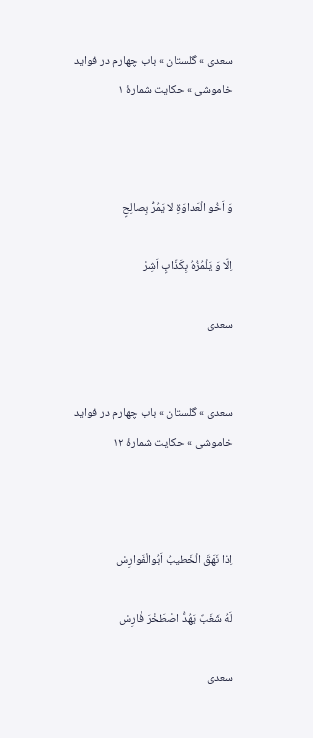سعدی » گلستان » باب چهارم در فواید خاموشی » حکایت شمارهٔ ۱



وَ اَخُو الْعَداوَةِ لا یَمُرُّ بِصالِحٍ

اِلّا وَ یَلْمُزُهُ بِکَذّابٍ اَشِرْ

سعدی


سعدی » گلستان » باب چهارم در فواید خاموشی » حکایت شمارهٔ ۱۲



اِذا نَهَقَ الْخَطیبُ اَبُوالْفَوارِسْ

لَهُ شَغَبٌ یَهُدُّ اصْطَخْرَ فٰارِسْ

سعدی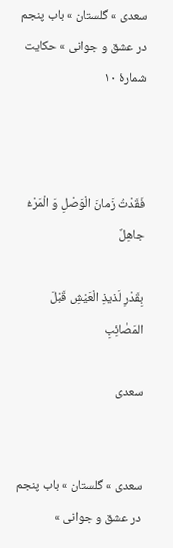سعدی » گلستان » باب پنجم در عشق و جوانی » حکایت شمارهٔ ۱۰



فَقَدْتُ زَمانَ الْوَصْلِ وَ الْمَرْءُ جاهِلٌ

بِقَدْرِ لَذیذِ الْعَیْشِ قَبْلَ المَصٰائِبِ

سعدی


سعدی » گلستان » باب پنجم در عشق و جوانی »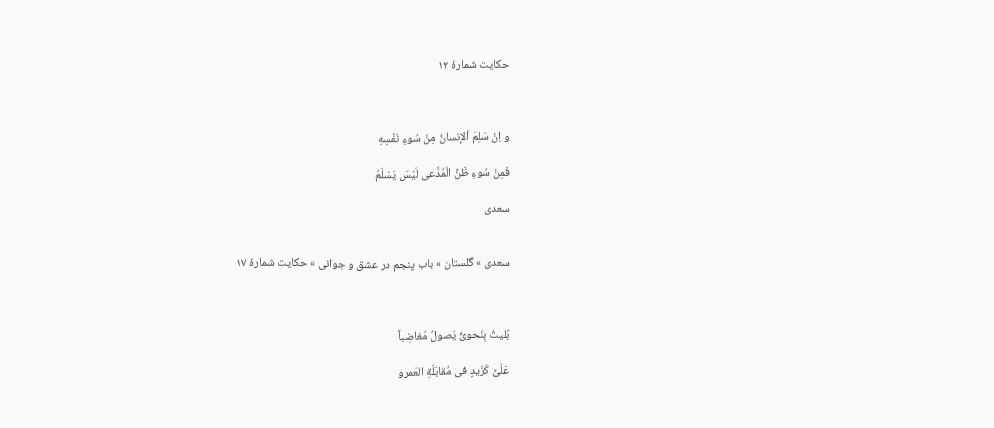حکایت شمارهٔ ۱۲



و اِنْ سَلِمَ اْلإنسانُ مِنْ سُوءِ نَفْسِهِ

فَمِنْ سُوءِ ظَنِّ الْمُدَّعی لَیْسَ یَسْلَمُ

سعدی


سعدی » گلستان » باب پنجم در عشق و جوانی » حکایت شمارهٔ ۱۷



بُلیتُ بِنَحویٍّ یَصولُ مُغاضِباً

عَلَیَّ کَزَیدٍ فی مُقابَلَةِ العَمرو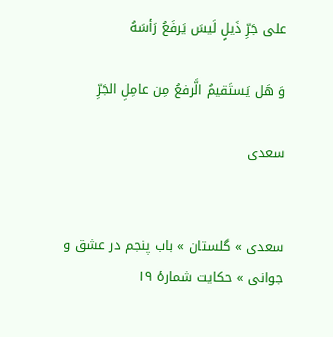علی جَرِّ ذَیلٍ لَیسَ یَرفَعُ رَأسَهُ

وَ هَل یَستَقیمُ الَّرفعُ مِن عامِلِ الجَرِّ

سعدی


سعدی » گلستان » باب پنجم در عشق و جوانی » حکایت شمارهٔ ۱۹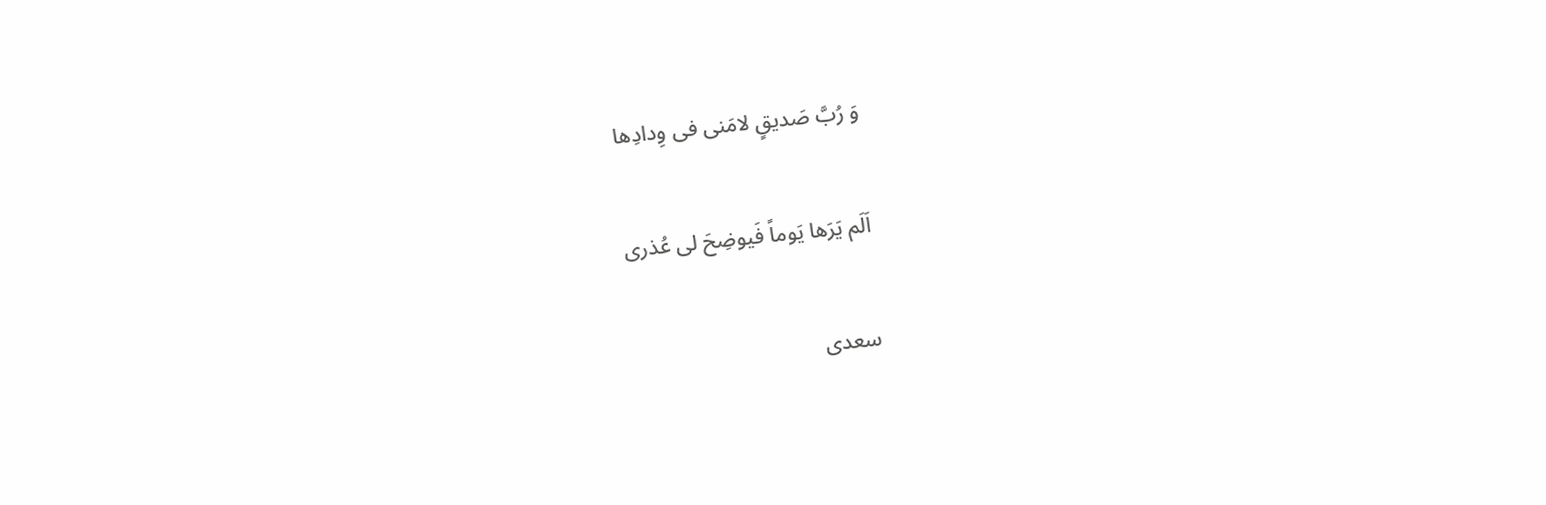وَ رُبَّ صَدیقٍ لامَنی فی وِدادِها

اَلَم یَرَها یَوماً فَیوضِحَ لی عُذری

سعدی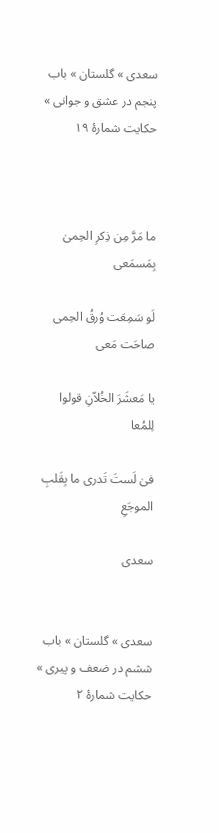سعدی » گلستان » باب پنجم در عشق و جوانی » حکایت شمارهٔ ۱۹



ما مَرَّ مِن ذِکرِ الحِمیٰ بِمَسمَعی

لَو سَمِعَت وُرقُ الحِمی صاحَت مَعی

یا مَعشَرَ الخُلاّنِ قولوا لِلمُعا

فیٰ لَستَ تَدری ما بِقَلبِ الموجَعِ

سعدی


سعدی » گلستان » باب ششم در ضعف و پیری » حکایت شمارهٔ ۲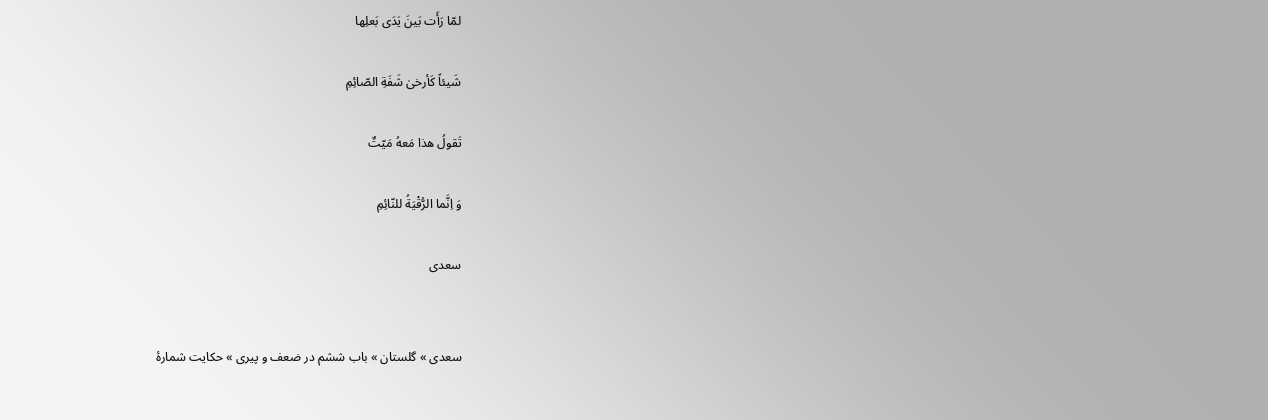لمّا رَأَت بَینَ یَدَی بَعلِها

شَیئاً کَأرخیٰ شَفَةِ الصّائِمِ

تَقولُ هذا مَعهُ مَیّتٌ

وَ اِنَّما الرُّقْیَةُ للنّائِمِ

سعدی


سعدی » گلستان » باب ششم در ضعف و پیری » حکایت شمارهٔ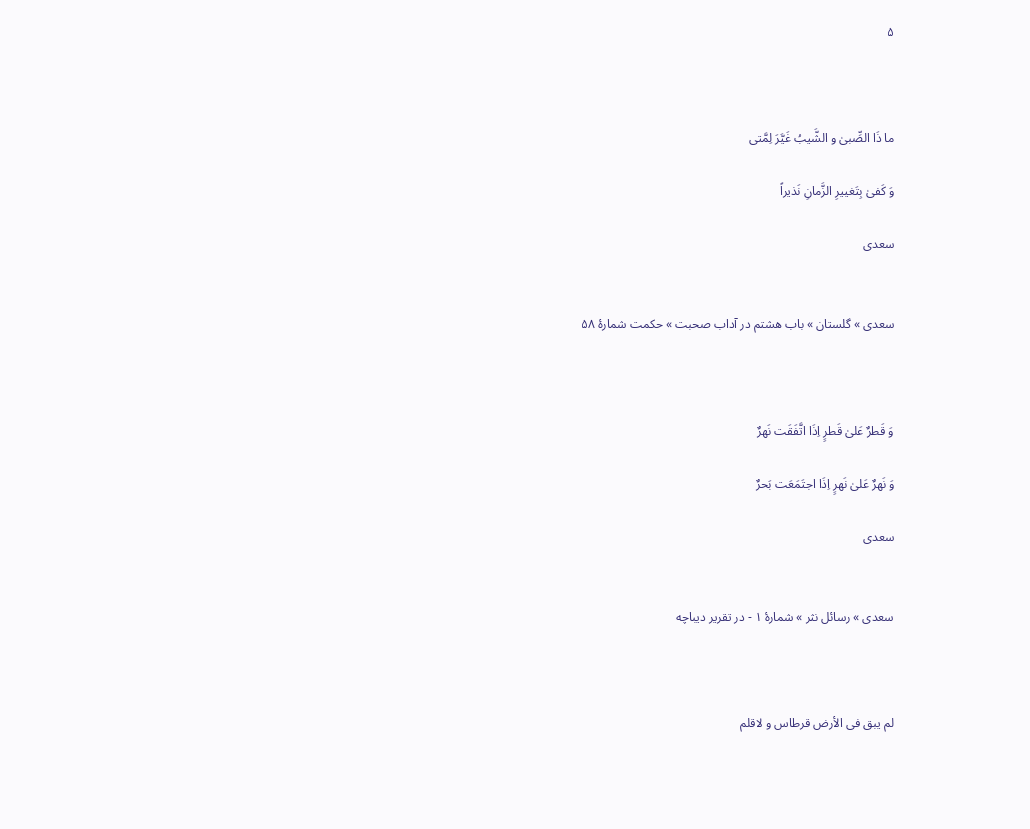۵



ما ذَا الصِّبیٰ و الشَّیبُ غَیَّرَ لِمَّتی

وَ کَفیٰ بِتَغییرِ الزَّمانِ نَذیراً

سعدی


سعدی » گلستان » باب هشتم در آداب صحبت » حکمت شمارهٔ ۵۸



وَ قَطرٌ عَلیٰ قَطرٍ اِذَا اتَّفَقَت نَهرٌ

وَ نَهرٌ عَلیٰ نَهرٍ اِذَا اجتَمَعَت بَحرٌ

سعدی


سعدی » رسائل نثر » شمارهٔ ۱ - در تقریر دیباچه



لم یبق فی الأرض قرطاس و لاقلم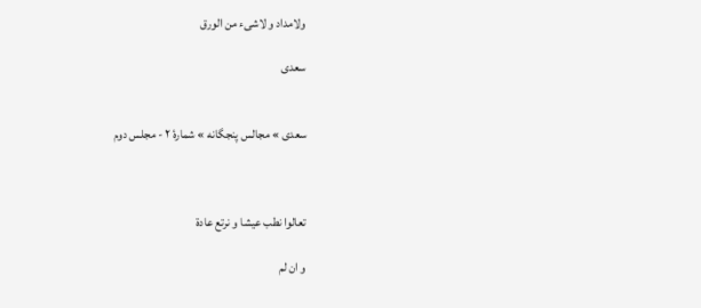ولامداد و لاشیء من الورق

سعدی


سعدی » مجالس پنجگانه » شمارهٔ ۲ - مجلس دوم



تعالوا نطب عیشا و نرتع عادة

و ان لم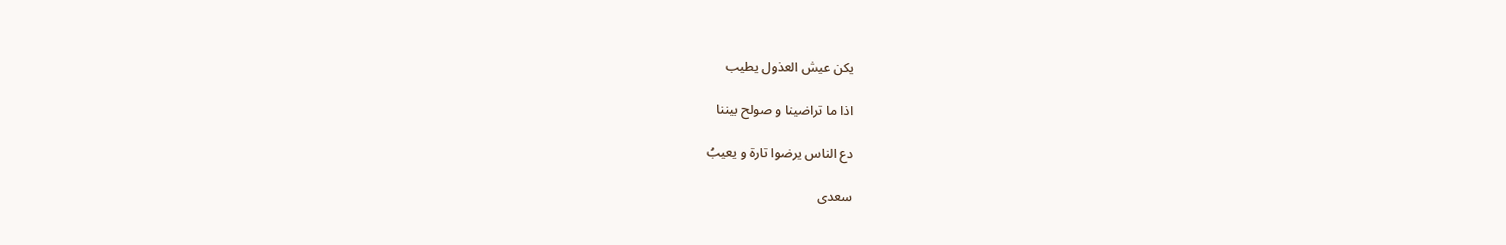یکن عیش العذول یطیب

اذا ما تراضینا و صولح بیننا

دع الناس یرضوا تارة و یعیبُ

سعدی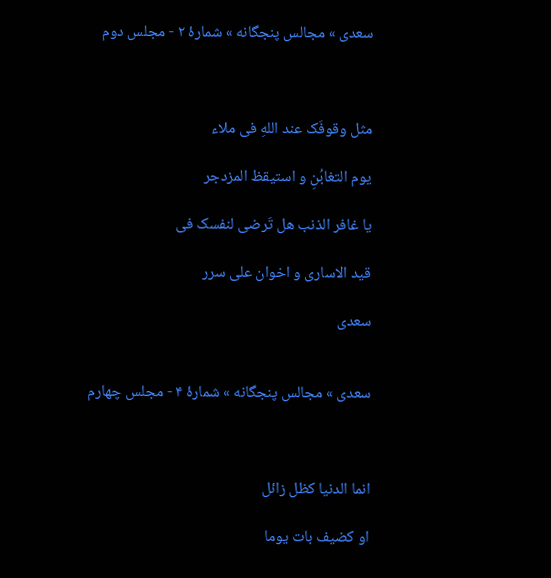سعدی » مجالس پنجگانه » شمارهٔ ۲ - مجلس دوم



مثل وقوفَک عند اللهِ فی ملاء

یوم التغابُنِ و استیقظ المزدجر

یا غافر الذنب هل تَرضی لنفسک فی

قید الاساری و اخوان علی سرر

سعدی


سعدی » مجالس پنجگانه » شمارهٔ ۴ - مجلس چهارم



انما الدنیا کظل زائل

او کضیف بات یوما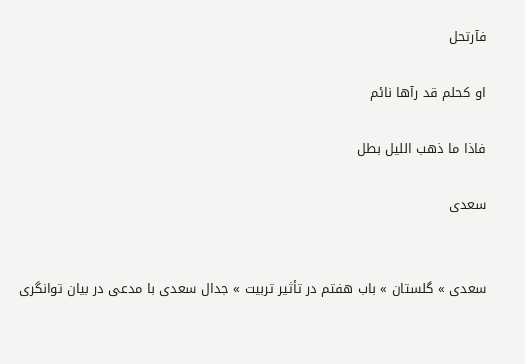فآرتحل

او کحلم قد رآها نائم

فاذا ما ذهب اللیل بطل

سعدی


سعدی » گلستان » باب هفتم در تأثیر تربیت » جدال سعدی با مدعی در بیان توانگری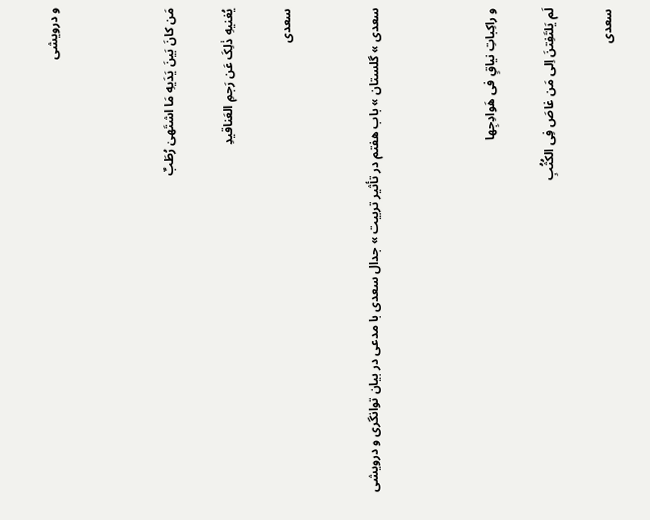و درویشی



مَن کانَ بَینَ یَدَیهِ مَا اشتَهیٰ رُطَبٌ

یُغنیهِ ذٰلِکَ عَن رَجمِ العَناقیدِ

سعدی


سعدی » گلستان » باب هفتم در تأثیر تربیت » جدال سعدی با مدعی در بیان توانگری و درویشی



و راکِباتِ نیاقٍ فی هَوادِجِها

لَم یَلتَفِتنَ اِلی مَن غاصَ فِی الکُثُبِ

سعدی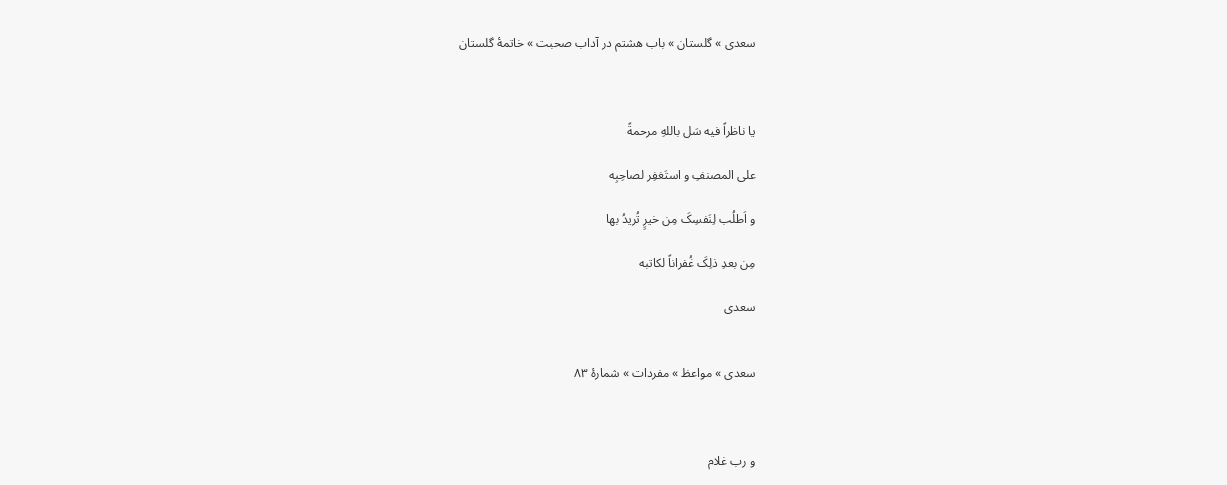سعدی » گلستان » باب هشتم در آداب صحبت » خاتمهٔ گلستان



یا ناظراً فیه سَل باللهِ مرحمةً

علی المصنفِ و استَغفِر لصاحِبِه

و اَطلُب لِنَفسِکَ مِن خیرٍ تُریدُ بها

مِن بعدِ ذلِکَ غُفراناً لکاتبه

سعدی


سعدی » مواعظ » مفردات » شمارهٔ ۸۳



و رب غلام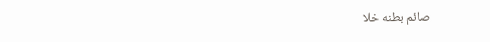صائم بطنه خلا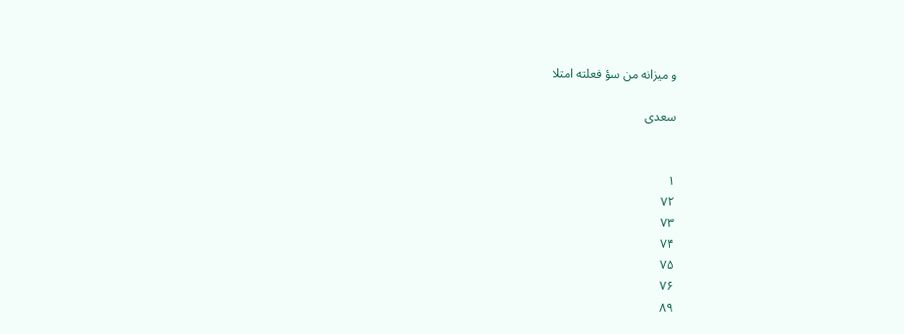و میزانه من سؤ فعلته امتلا

سعدی


۱
۷۲
۷۳
۷۴
۷۵
۷۶
۸۹